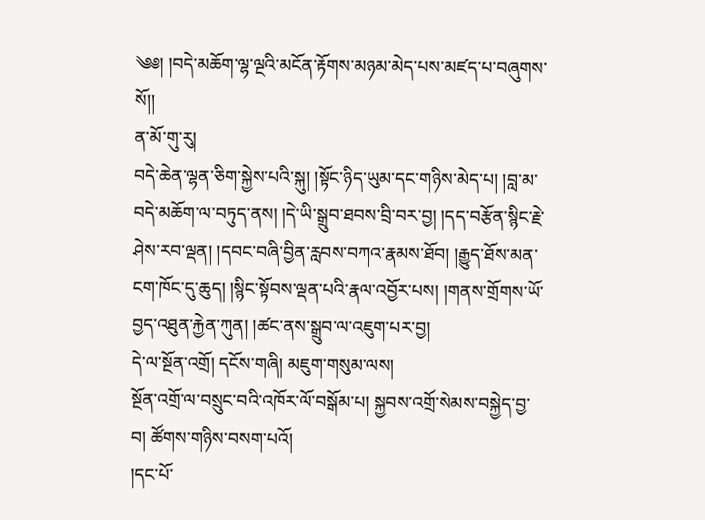༄༅། །བདེ་མཆོག་ལྷ་ལྔའི་མངོན་རྟོགས་མཉམ་མེད་པས་མཛད་པ་བཞུགས་སོ།།
ན་མོ་གུ་རུ།
བདེ་ཆེན་ལྷན་ཅིག་སྐྱེས་པའི་སྐུ། །སྟོང་ཉིད་ཡུམ་དང་གཉིས་མེད་པ། །བླ་མ་བདེ་མཆོག་ལ་བཏུད་ནས། །དེ་ཡི་སྒྲུབ་ཐབས་བྲི་བར་བྱ། །དད་བརྩོན་སྙིང་རྗེ་ཤེས་རབ་ལྡན། །དབང་བཞི་བྱིན་རླབས་བཀའ་རྣམས་ཐོབ། །རྒྱུད་ཐོས་མན་ངག་ཁོང་དུ་ཆུད། །སྙིང་སྟོབས་ལྡན་པའི་རྣལ་འབྱོར་པས། །གནས་གྲོགས་ཡོ་བྱད་འཐུན་རྐྱེན་ཀུན། །ཚང་ནས་སྒྲུབ་ལ་འཇུག་པར་བྱ།
དེ་ལ་སྔོན་འགྲོ། དངོས་གཞི། མཇུག་གསུམ་ལས།
སྔོན་འགྲོ་ལ་བསྲུང་བའི་འཁོར་ལོ་བསྒོམ་པ། སྐྱབས་འགྲོ་སེམས་བསྐྱེད་བྱ་བ། ཚོགས་གཉིས་བསག་པའོ།
།དང་པོ་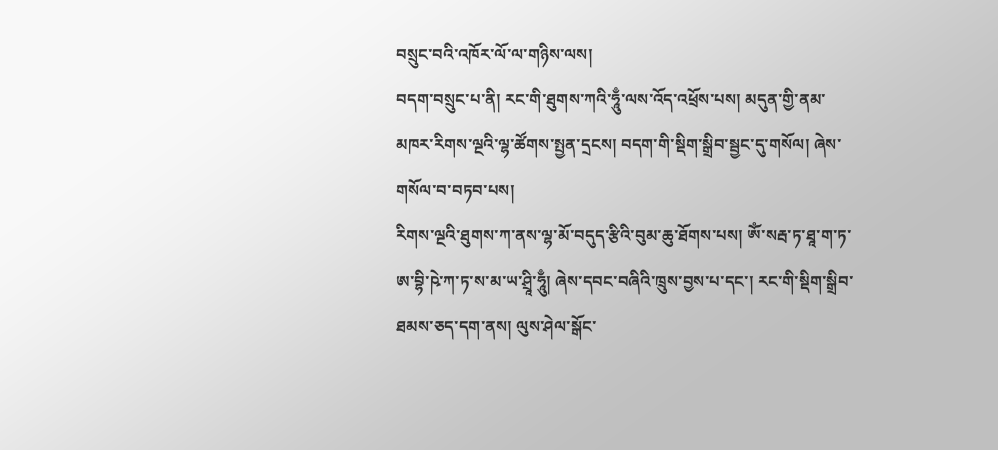བསྲུང་བའི་འཁོར་ལོ་ལ་གཉིས་ལས།
བདག་བསྲུང་པ་ནི། རང་གི་ཐུགས་ཀའི་ཧཱུྃ་ལས་འོད་འཕྲོས་པས། མདུན་གྱི་ནམ་མཁར་རིགས་ལྔའི་ལྷ་ཚོགས་སྤྱན་དྲངས། བདག་གི་སྡིག་སྒྲིབ་སྦྱང་དུ་གསོལ། ཞེས་གསོལ་བ་བཏབ་པས།
རིགས་ལྔའི་ཐུགས་ཀ་ནས་ལྷ་མོ་བདུད་རྩིའི་བུམ་ཆུ་ཐོགས་པས། ཨོཾ་སརྦ་ཏ་ཐཱ་ག་ཏ་ཨ་བྷི་ཥེ་ཀ་ཏ་ས་མ་ཡ་ཤྲཱི་ཧཱུྃ། ཞེས་དབང་བཞིའི་ཁྲུས་བྱས་པ་དང་། རང་གི་སྡིག་སྒྲིབ་ཐམས་ཅད་དག་ནས། ལུས་ཤེལ་སྒོང་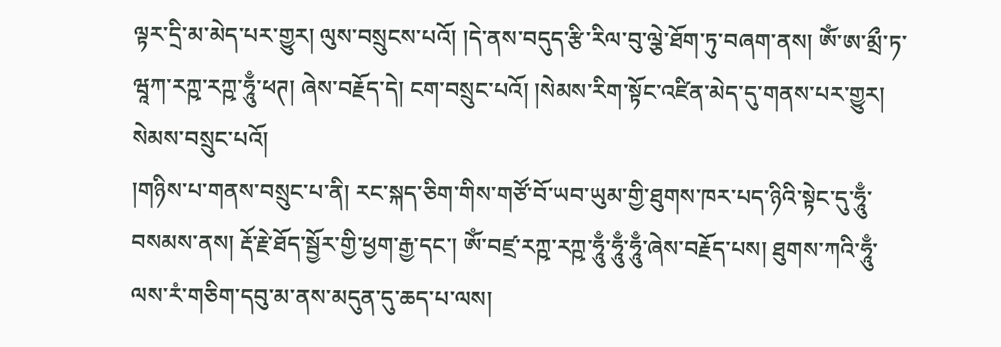ལྟར་དྲི་མ་མེད་པར་གྱུར། ལུས་བསྲུངས་པའོ། །དེ་ནས་བདུད་རྩི་རིལ་བུ་ལྕེ་ཐོག་ཏུ་བཞག་ནས། ཨོཾ་ཨ་མྲྀ་ཏ་ཝཱཀ་རཀྵ་རཀྵ་ཧཱུྃ་ཕཊ། ཞེས་བརྗོད་དེ། ངག་བསྲུང་པའོ། །སེམས་རིག་སྟོང་འཛིན་མེད་དུ་གནས་པར་གྱུར། སེམས་བསྲུང་པའོ།
།གཉིས་པ་གནས་བསྲུང་པ་ནི། རང་སྐད་ཅིག་གིས་གཙོ་བོ་ཡབ་ཡུམ་གྱི་ཐུགས་ཁར་པད་ཉིའི་སྟེང་དུ་ཧཱུྃ་བསམས་ནས། རྡོ་རྗེ་ཐོད་སྦྱོར་གྱི་ཕྱག་རྒྱ་དང་། ཨོཾ་བཛྲ་རཀྵ་རཀྵ་ཧཱུྃ་ཧཱུྃ་ཧཱུྃ་ཞེས་བརྗོད་པས། ཐུགས་ཀའི་ཧཱུྃ་ལས་རཾ་གཅིག་དབུ་མ་ནས་མདུན་དུ་ཆད་པ་ལས།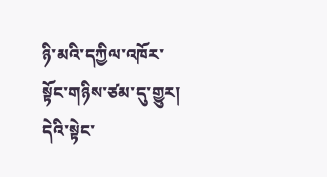ཉི་མའི་དཀྱིལ་འཁོར་སྟོང་གཉིས་ཙམ་དུ་གྱུར། དེའི་སྟེང་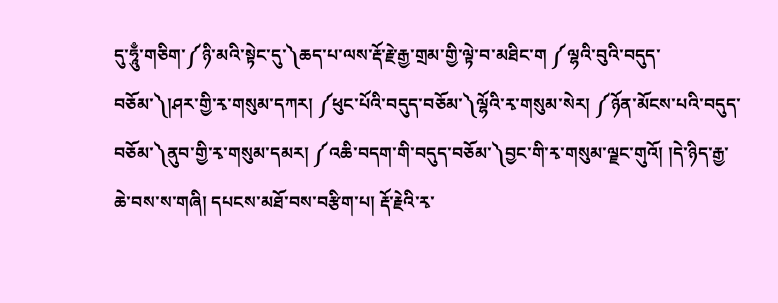དུ་ཧཱུྃ་གཅིག་༼ཉི་མའི་སྟེང་དུ་༽ཆད་པ་ལས་རྡོ་རྗེ་རྒྱ་གྲམ་གྱི་ལྟེ་བ་མཐིང་ག ༼ལྷའི་བུའི་བདུད་བཅོམ་༽།ཤར་གྱི་རྭ་གསུམ་དཀར། ༼ཕུང་པོའི་བདུད་བཅོམ་༽ལྷོའི་རྭ་གསུམ་སེར། ༼ཉོན་མོངས་པའི་བདུད་བཅོམ་༽ནུབ་གྱི་རྭ་གསུམ་དམར། ༼འཆི་བདག་གི་བདུད་བཅོམ་༽བྱང་གི་རྭ་གསུམ་ལྗང་གུའོ། །དེ་ཉིད་རྒྱ་ཆེ་བས་ས་གཞི། དཔངས་མཐོ་བས་བརྩིག་པ། རྡོ་རྗེའི་རྭ་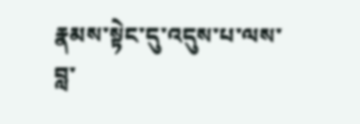རྣམས་སྟེང་དུ་འདུས་པ་ལས་བླ་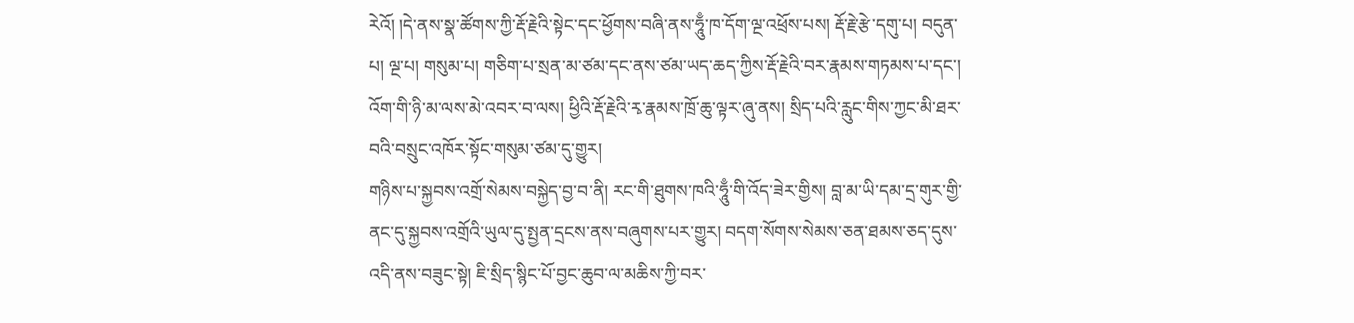རེའོ། །དེ་ནས་སྣ་ཚོགས་ཀྱི་རྡོ་རྗེའི་སྟེང་དང་ཕྱོགས་བཞི་ནས་ཧཱུྃ་ཁ་དོག་ལྔ་འཕྲོས་པས། རྡོ་རྗེ་རྩེ་དགུ་པ། བདུན་པ། ལྔ་པ། གསུམ་པ། གཅིག་པ་སྲན་མ་ཙམ་དང་ནས་ཙམ་ཡད་ཆད་ཀྱིས་རྡོ་རྗེའི་བར་རྣམས་གཏམས་པ་དང་། འོག་གི་ཉི་མ་ལས་མེ་འབར་བ་ལས། ཕྱིའི་རྡོ་རྗེའི་རྭ་རྣམས་ཁྲོ་ཆུ་ལྟར་ཞུ་ནས། སྲིད་པའི་རླུང་གིས་ཀྱང་མི་ཐར་བའི་བསྲུང་འཁོར་སྟོང་གསུམ་ཙམ་དུ་གྱུར།
གཉིས་པ་སྐྱབས་འགྲོ་སེམས་བསྐྱེད་བྱ་བ་ནི། རང་གི་ཐུགས་ཁའི་ཧཱུྃ་གི་འོད་ཟེར་གྱིས། བླ་མ་ཡི་དམ་དྲ་གུར་གྱི་ནང་དུ་སྐྱབས་འགྲོའི་ཡུལ་དུ་སྤྱན་དྲངས་ནས་བཞུགས་པར་གྱུར། བདག་སོགས་སེམས་ཅན་ཐམས་ཅད་དུས་འདི་ནས་བཟུང་སྟེ། ཇི་སྲིད་སྙིང་པོ་བྱང་ཆུབ་ལ་མཆིས་ཀྱི་བར་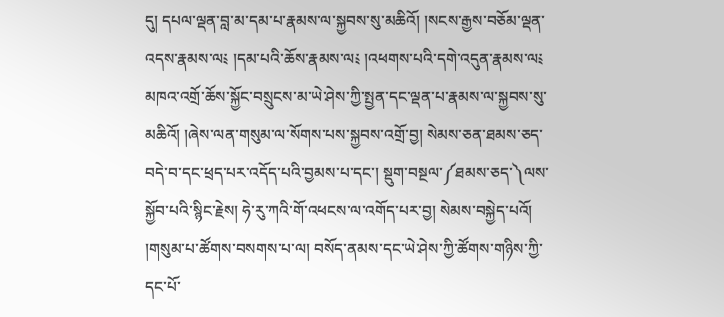དུ། དཔལ་ལྡན་བླ་མ་དམ་པ་རྣམས་ལ་སྐྱབས་སུ་མཆིའོ། །སངས་རྒྱས་བཅོམ་ལྡན་འདས་རྣམས་ལ༴ །དམ་པའི་ཆོས་རྣམས་ལ༴ །འཕགས་པའི་དགེ་འདུན་རྣམས་ལ༴ མཁའ་འགྲོ་ཆོས་སྐྱོང་བསྲུངས་མ་ཡེ་ཤེས་ཀྱི་སྤྱན་དང་ལྡན་པ་རྣམས་ལ་སྐྱབས་སུ་མཆིའོ། །ཞེས་ལན་གསུམ་ལ་སོགས་པས་སྐྱབས་འགྲོ་བྱ། སེམས་ཅན་ཐམས་ཅད་བདེ་བ་དང་ཕྲད་པར་འདོད་པའི་བྱམས་པ་དང་། སྡུག་བསྔལ་༼ཐམས་ཅད་༽ལས་སྐྱོབ་པའི་སྙིང་རྗེས། ཧེ་རུ་ཀའི་གོ་འཕངས་ལ་འགོད་པར་བྱ། སེམས་བསྐྱེད་པའོ།
།གསུམ་པ་ཚོགས་བསགས་པ་ལ། བསོད་ནམས་དང་ཡེ་ཤེས་ཀྱི་ཚོགས་གཉིས་ཀྱི་དང་པོ་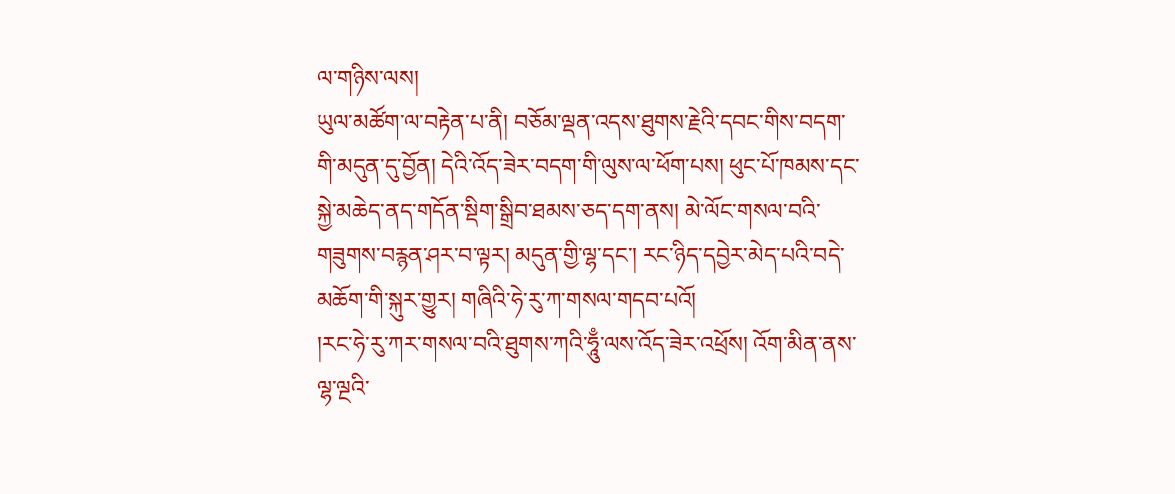ལ་གཉིས་ལས།
ཡུལ་མཚོག་ལ་བརྟེན་པ་ནི། བཅོམ་ལྡན་འདས་ཐུགས་རྗེའི་དབང་གིས་བདག་གི་མདུན་དུ་བྱོན། དེའི་འོད་ཟེར་བདག་གི་ལུས་ལ་ཕོག་པས། ཕུང་པོ་ཁམས་དང་སྐྱེ་མཆེད་ནད་གདོན་སྡིག་སྒྲིབ་ཐམས་ཅད་དག་ནས། མེ་ལོང་གསལ་བའི་གཟུགས་བརྙན་ཤར་བ་ལྟར། མདུན་གྱི་ལྷ་དང་། རང་ཉིད་དབྱེར་མེད་པའི་བདེ་མཆོག་གི་སྐུར་གྱུར། གཞིའི་ཧེ་རུ་ཀ་གསལ་གདབ་པའོ།
།རང་ཧེ་རུ་ཀར་གསལ་བའི་ཐུགས་ཀའི་ཧཱུྃ་ལས་འོད་ཟེར་འཕྲོས། འོག་མིན་ནས་ལྷ་ལྔའི་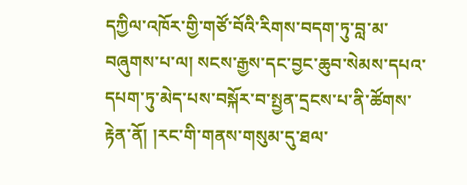དཀྱིལ་འཁོར་གྱི་གཙོ་བོའི་རིགས་བདག་ཏུ་བླ་མ་བཞུགས་པ་ལ། སངས་རྒྱས་དང་བྱང་ཆུབ་སེམས་དཔའ་དཔག་ཏུ་མེད་པས་བསྐོར་བ་སྤྱན་དྲངས་པ་ནི་ཚོགས་རྟེན་ནོ། །རང་གི་གནས་གསུམ་དུ་ཐལ་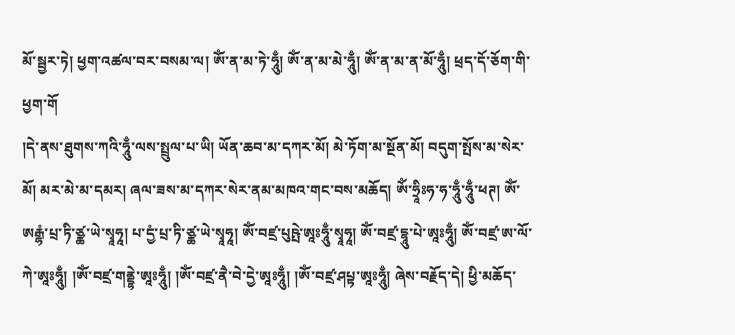མོ་སྦྱར་ཏེ། ཕྱག་འཚལ་བར་བསམ་ལ། ཨོཾ་ན་མ་ཏེ་ཧཱུྃ། ཨོཾ་ན་མ་མེ་ཧཱུྃ། ཨོཾ་ན་མ་ན་མོ་ཧཱུྃ། ཕྲད་དོ་ཅོག་གི་ཕྱག་གོ
།དེ་ནས་ཐུགས་ཀའི་ཧཱུྃ་ལས་སྤྲུལ་པ་ཡི། ཡོན་ཆབ་མ་དཀར་མོ། མེ་ཏོག་མ་སྔོན་མོ། བདུག་སྤོས་མ་སེར་མོ། མར་མེ་མ་དམར། ཞལ་ཟས་མ་དཀར་སེར་ནམ་མཁའ་གང་བས་མཆོད། ཨོཾ་ཧྲཱིཿཧ་ཧ་ཧཱུྃ་ཧཱུྃ་ཕཊ། ཨོཾ་ཨརྒྷཾ་པྲ་ཏི་ཙྪ་ཡེ་སྭཱཧཱ། པ་དྱཾ་པྲ་ཏི་ཙྪ་ཡེ་སྭཱཧཱ། ཨོཾ་བཛྲ་པུཥྤེ་ཨཱཿཧཱུྃ་སྭཱཧཱ། ཨོཾ་བཛྲ་དྷཱུ་པེ་ཨཱཿཧཱུྃ། ཨོཾ་བཛྲ་ཨ་ལོ་ཀེ་ཨཱཿཧཱུྃ། །ཨོཾ་བཛྲ་གནྡྷེ་ཨཱཿཧཱུྃ། །ཨོཾ་བཛྲ་ནཻ་བེ་དྱེ་ཨཱཿཧཱུྃ། །ཨོཾ་བཛྲ་ཤཔྟ་ཨཱཿཧཱུྃ། ཞེས་བརྗོད་དེ། ཕྱི་མཆོད་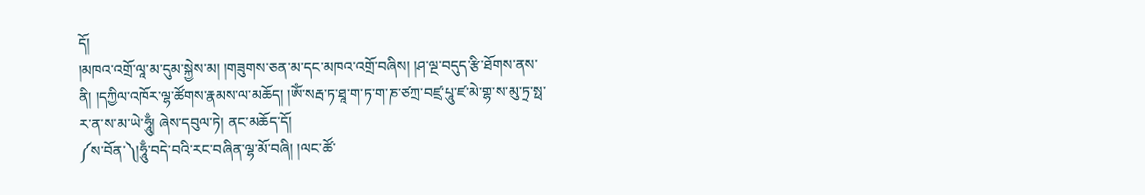དོ།
།མཁའ་འགྲོ་ལཱ་མ་དུམ་སྐྱེས་མ། །གཟུགས་ཅན་མ་དང་མཁའ་འགྲོ་བཞིས། །ཤ་ལྔ་བདུད་རྩི་ཐོགས་ནས་ནི། །དཀྱིལ་འཁོར་ལྷ་ཚོགས་རྣམས་ལ་མཆོད། །ཨོཾ་སརྦ་ཏ་ཐཱ་ག་ཏ་ག་ཎ་ཙཀྲ་བཛྲ་པཱུ་ཛ་མེ་གྷ་ས་མུ་ཏྲ་སྥ་ར་ན་ས་མ་ཡེ་ཧཱུྃ། ཞེས་དབུལ་ཏེ། ནང་མཆོད་དོ།
༼ས་བོན་༽།ཧཱུྃ་བདེ་བའི་རང་བཞིན་ལྷ་མོ་བཞི། །ལང་ཚོ་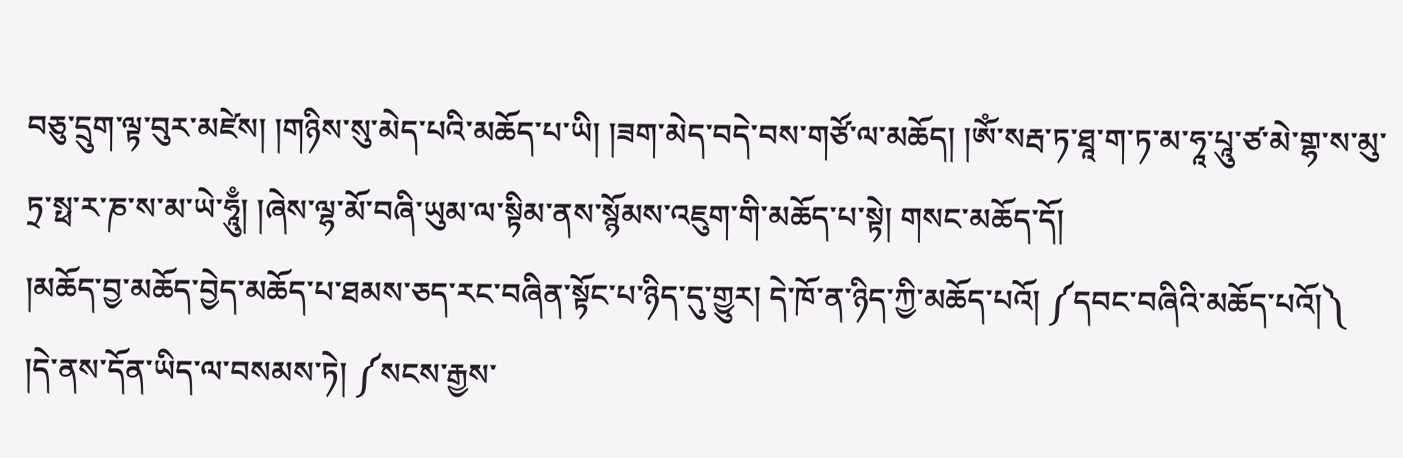བཅུ་དྲུག་ལྟ་བུར་མཛེས། །གཉིས་སུ་མེད་པའི་མཆོད་པ་ཡི། །ཟག་མེད་བདེ་བས་གཙོ་ལ་མཆོད། །ཨོཾ་སརྦ་ཏ་ཐཱ་ག་ཏ་མ་ཧཱ་པཱུ་ཙ་མེ་གྷ་ས་མུ་ཏྲ་སྥ་ར་ཎ་ས་མ་ཡེ་ཧཱུྃ། །ཞེས་ལྷ་མོ་བཞི་ཡུམ་ལ་སྟིམ་ནས་སྙོམས་འཇུག་གི་མཆོད་པ་སྟེ། གསང་མཆོད་དོ།
།མཆོད་བྱ་མཆོད་བྱེད་མཆོད་པ་ཐམས་ཅད་རང་བཞིན་སྟོང་པ་ཉིད་དུ་གྱུར། དེ་ཁོ་ན་ཉིད་ཀྱི་མཆོད་པའོ། ༼དབང་བཞིའི་མཆོད་པའོ།༽
།དེ་ནས་དོན་ཡིད་ལ་བསམས་ཏེ། ༼སངས་རྒྱས་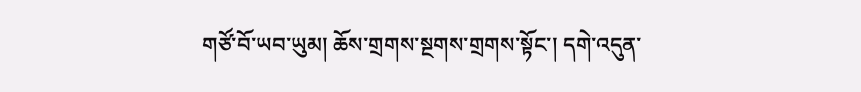གཙོ་བོ་ཡབ་ཡུམ། ཆོས་གྲགས་སྔགས་གྲགས་སྟོང་། དགེ་འདུན་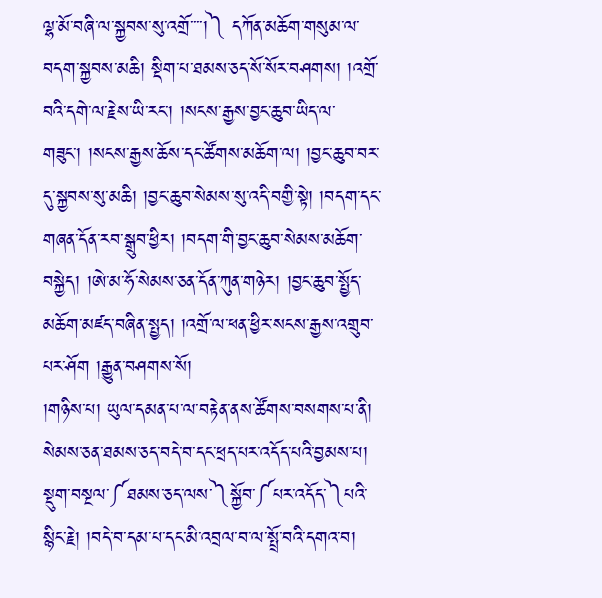ལྷ་མོ་བཞི་ལ་སྐྱབས་སུ་འགྲོ་་་་།༽ དཀོན་མཆོག་གསུམ་ལ་བདག་སྐྱབས་མཆི། སྡིག་པ་ཐམས་ཅད་སོ་སོར་བཤགས། །འགྲོ་བའི་དགེ་ལ་རྗེས་ཡི་རང་། །སངས་རྒྱས་བྱང་ཆུབ་ཡིད་ལ་གཟུང་། །སངས་རྒྱས་ཆོས་དང་ཚོགས་མཆོག་ལ། །བྱང་ཆུབ་བར་དུ་སྐྱབས་སུ་མཆི། །བྱང་ཆུབ་སེམས་སུ་འདི་བགྱི་སྟེ། །བདག་དང་གཞན་དོན་རབ་སྒྲུབ་ཕྱིར། །བདག་གི་བྱང་ཆུབ་སེམས་མཆོག་བསྐྱེད། །ཨེ་མ་ཧོ་སེམས་ཅན་དོན་ཀུན་གཉེར། །བྱང་ཆུབ་སྤྱོད་མཆོག་མཛད་བཞིན་སྤྱད། །འགྲོ་ལ་ཕན་ཕྱིར་སངས་རྒྱས་འགྲུབ་པར་ཤོག །རྒྱུན་བཤགས་སོ།
།གཉིས་པ། ཡུལ་དམན་པ་ལ་བརྟེན་ནས་ཚོགས་བསགས་པ་ནི། སེམས་ཅན་ཐམས་ཅད་བདེ་བ་དང་ཕྲད་པར་འདོད་པའི་བྱམས་པ། སྡུག་བསྔལ་༼ཐམས་ཅད་ལས་༽སྐྱོབ་༼པར་འདོད་༽པའི་སྙིང་རྗེ། །བདེ་བ་དམ་པ་དང་མི་འབྲལ་བ་ལ་སྤྲོ་བའི་དགའ་བ།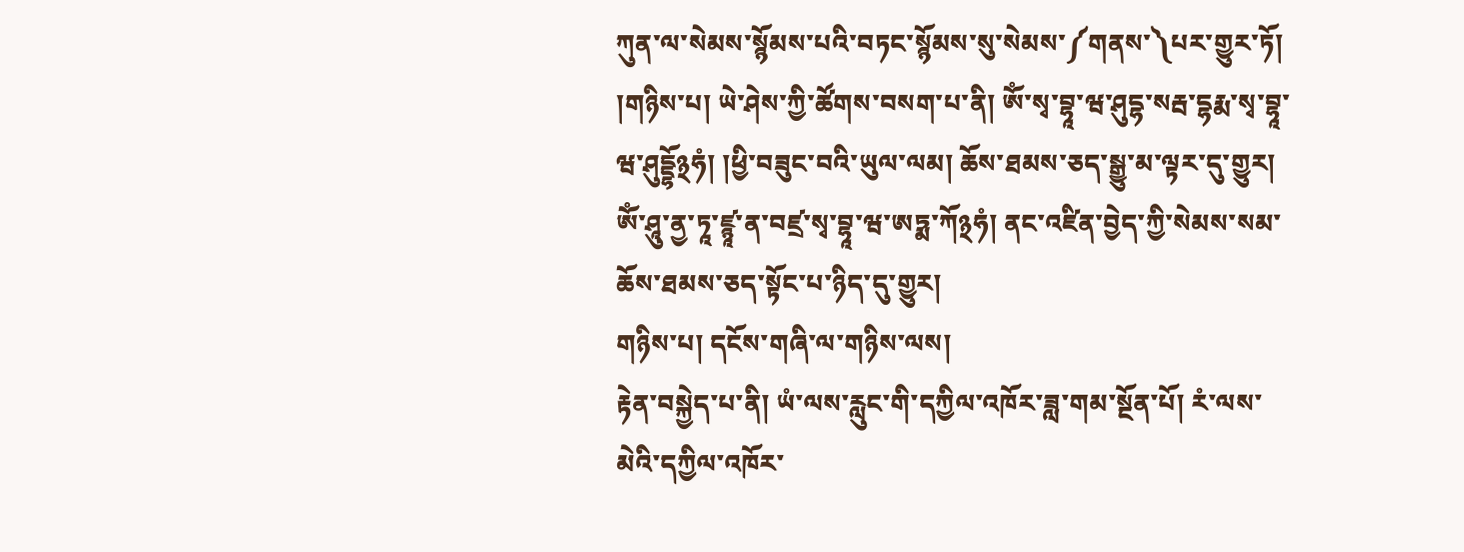ཀུན་ལ་སེམས་སྙོམས་པའི་བཏང་སྙོམས་སུ་སེམས་༼གནས་༽པར་གྱུར་ཏོ།
།གཉིས་པ། ཡེ་ཤེས་ཀྱི་ཚོགས་བསག་པ་ནི། ཨོཾ་སྭ་བྷཱ་ཝ་ཤུདྷ་སརྦ་དྷརྨ་སྭ་བྷཱ་ཝ་ཤུདྡྷོ྅ཧཾ། །ཕྱི་བཟུང་བའི་ཡུལ་ལམ། ཆོས་ཐམས་ཅད་སྒྱུ་མ་ལྟར་དུ་གྱུར། ཨོཾ་ཤཱུ་ནྱ་ཏཱ་ཛྙཱ་ན་བཛྲ་སྭ་བྷཱ་ཝ་ཨཏྨ་ཀོ྅ཧཾ། ནང་འཛིན་བྱེད་ཀྱི་སེམས་སམ་ཆོས་ཐམས་ཅད་སྟོང་པ་ཉིད་དུ་གྱུར།
གཉིས་པ། དངོས་གཞི་ལ་གཉིས་ལས།
རྟེན་བསྐྱེད་པ་ནི། ཡཾ་ལས་རླུང་གི་དཀྱིལ་འཁོར་ཟླ་གམ་སྔོན་པོ། རཾ་ལས་མེའི་དཀྱིལ་འཁོར་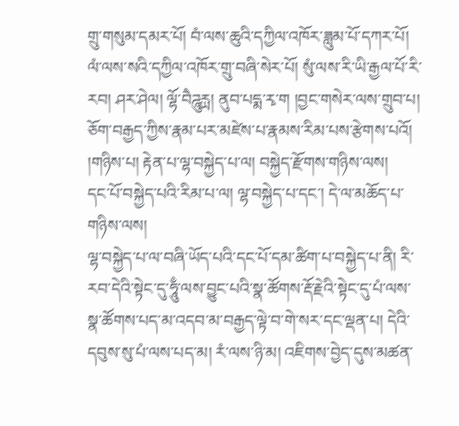གྲུ་གསུམ་དམར་པོ། བཾ་ལས་ཆུའི་དཀྱིལ་འཁོར་ཟླུམ་པོ་དཀར་པོ། ལཾ་ལས་སའི་དཀྱིལ་འཁོར་གྲུ་བཞི་སེར་པོ། སུཾ་ལས་རི་ཡི་རྒྱལ་པོ་རི་རབ། ཤར་ཤེལ། ལྷོ་བཻཌཱུརྻ། ནུབ་པདྨ་རྭ་ག །བྱང་གསེར་ལས་གྲུབ་པ། ཅོག་བརྒྱད་ཀྱིས་རྣམ་པར་མཛེས་པ་རྣམས་རིམ་པས་རྩེགས་པའོ།
།གཉིས་པ། རྟེན་པ་ལྷ་བསྐྱེད་པ་ལ། བསྐྱེད་རྫོགས་གཉིས་ལས།
དང་པོ་བསྐྱེད་པའི་རིམ་པ་ལ། ལྷ་བསྐྱེད་པ་དང་། དེ་ལ་མཆོད་པ་གཉིས་ལས།
ལྷ་བསྐྱེད་པ་ལ་བཞི་ཡོད་པའི་དང་པོ་དམ་ཚིག་པ་བསྐྱེད་པ་ནི། རི་རབ་དེའི་སྟེང་དུ་ཧཱུྃ་ལས་བྱུང་པའི་སྣ་ཚོགས་རྡོ་རྗེའི་སྟེང་དུ་པཾ་ལས་སྣ་ཚོགས་པད་མ་འདབ་མ་བརྒྱད་ལྟེ་བ་གེ་སར་དང་ལྡན་པ། དེའི་དབུས་སུ་པཾ་ལས་པད་མ། རཾ་ལས་ཉི་མ། འཇིགས་བྱེད་དུས་མཚན་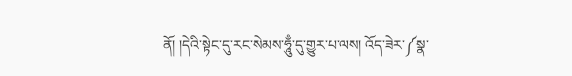ནོ། །དེའི་སྟེང་དུ་རང་སེམས་ཧཱུྃ་དུ་གྱུར་པ་ལས། འོད་ཟེར་༼སྣ་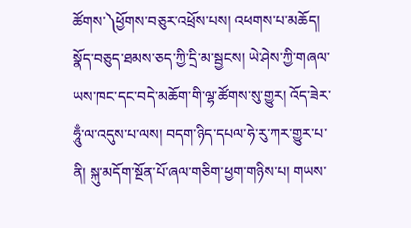ཚོགས་༽ཕྱོགས་བཅུར་འཕྲོས་པས། འཕགས་པ་མཆོད། སྣོད་བཅུད་ཐམས་ཅད་ཀྱི་དྲི་མ་སྦྱངས། ཡེ་ཤེས་ཀྱི་གཞལ་ཡས་ཁང་དང་བདེ་མཆོག་གི་ལྷ་ཚོགས་སུ་གྱུར། འོད་ཟེར་ཧཱུྃ་ལ་འདུས་པ་ལས། བདག་ཉིད་དཔལ་ཧེ་རུ་ཀར་གྱུར་པ་ནི། སྐུ་མདོག་སྔོན་པོ་ཞལ་གཅིག་ཕྱག་གཉིས་པ། གཡས་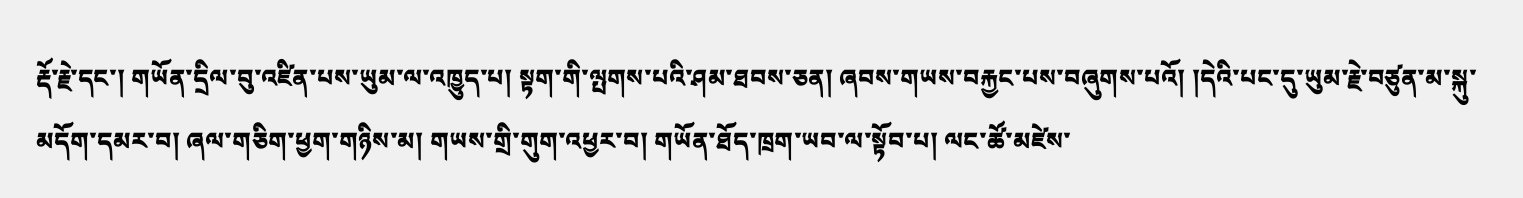རྡོ་རྗེ་དང་། གཡོན་དྲིལ་བུ་འཛིན་པས་ཡུམ་ལ་འཁྱུད་པ། སྟག་གི་ལྤགས་པའི་ཤམ་ཐབས་ཅན། ཞབས་གཡས་བརྐྱང་པས་བཞུགས་པའོ། །དེའི་པང་དུ་ཡུམ་རྗེ་བཙུན་མ་སྐུ་མདོག་དམར་བ། ཞལ་གཅིག་ཕྱག་གཉིས་མ། གཡས་གྲི་གུག་འཕྱར་བ། གཡོན་ཐོད་ཁྲག་ཡབ་ལ་སྟོབ་པ། ལང་ཚོ་མཛེས་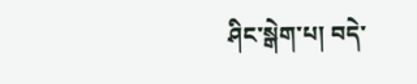ཤིང་སྒེག་པ། བདེ་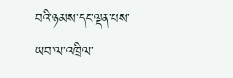བའི་ཉམས་དང་ལྡན་པས་ཡབ་ལ་འཁྲིལ་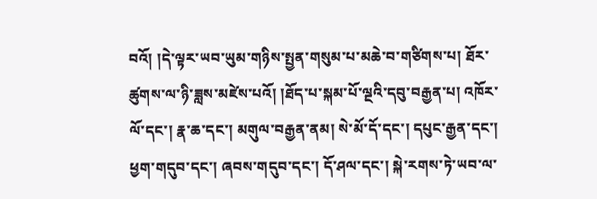བའོ། །དེ་ལྟར་ཡབ་ཡུམ་གཉིས་སྤྱན་གསུམ་པ་མཆེ་བ་གཙིགས་པ། ཐོར་ཚུགས་ལ་ཉི་ཟླས་མཛེས་པའོ། །ཐོད་པ་སྐམ་པོ་ལྔའི་དབུ་བརྒྱན་པ། འཁོར་ལོ་དང་། རྣ་ཆ་དང་། མགུལ་བརྒྱན་ནམ། སེ་མོ་དོ་དང་། དཔུང་རྒྱན་དང་། ཕྱག་གདུབ་དང་། ཞབས་གདུབ་དང་། དོ་ཤལ་དང་། སྐེ་རགས་ཏེ་ཡབ་ལ་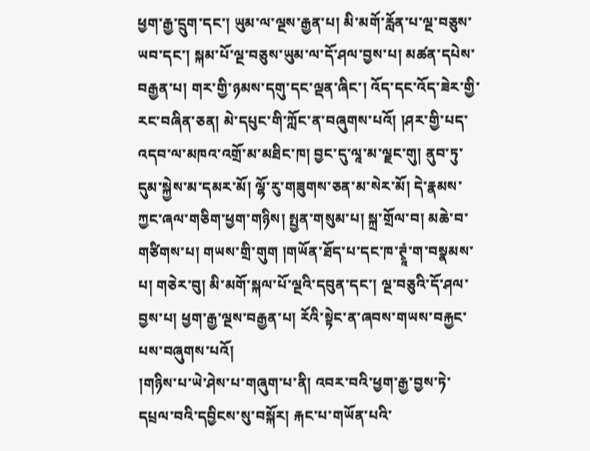ཕྱག་རྒྱ་དྲུག་དང་། ཡུམ་ལ་ལྔས་རྒྱན་པ། མི་མགོ་རློན་པ་ལྔ་བཅུས་ཡབ་དང་། སྐམ་པོ་ལྔ་བཅུས་ཡུམ་ལ་དོ་ཤལ་བྱས་པ། མཚན་དཔེས་བརྒྱན་པ། གར་གྱི་ཉམས་དགུ་དང་ལྡན་ཞིང་། འོད་དང་འོད་ཟེར་གྱི་རང་བཞིན་ཅན། མེ་དཔུང་གི་ཀློང་ན་བཞུགས་པའོ། །ཤར་གྱི་པད་འདབ་ལ་མཁའ་འགྲོ་མ་མཐིང་ཁ། བྱང་དུ་ལཱ་མ་ལྗང་གུ། ནུབ་ཏུ་དུམ་སྐྱེས་མ་དམར་མོ། ལྷོ་རུ་གཟུགས་ཅན་མ་སེར་མོ། དེ་རྣམས་ཀྱང་ཞལ་གཅིག་ཕྱག་གཉིས། སྤྱན་གསུམ་པ། སྐྲ་གྲོལ་བ། མཆེ་བ་གཙིགས་པ། གཡས་གྲི་གུག །གཡོན་ཐོད་པ་དང་ཁ་ཊྭཱཾ་ག་བསྣམས་པ། གཅེར་བུ། མི་མགོ་སྐལ་པོ་ལྔའི་དབུན་དང་། ལྔ་བཅུའི་དོ་ཤལ་བྱས་པ། ཕྱག་རྒྱ་ལྔས་བརྒྱན་པ། རོའི་སྟེང་ན་ཞབས་གཡས་བརྐྱང་པས་བཞུགས་པའོ།
།གཉིས་པ་ཡེ་ཤེས་པ་གཞུག་པ་ནི། འབར་བའི་ཕྱག་རྒྱ་བྱས་ཏེ་དཔྲལ་བའི་དབྱིངས་སུ་བསྐོར། རྐང་པ་གཡོན་པའི་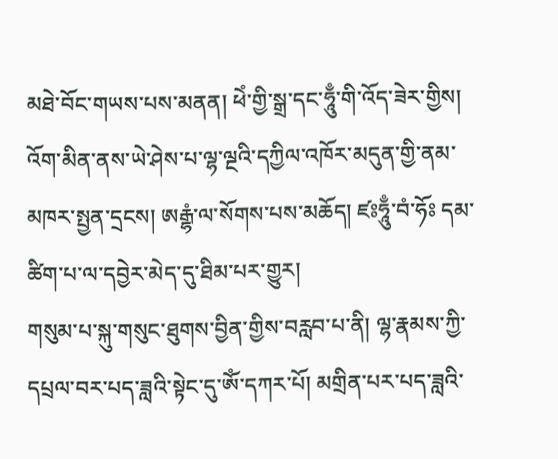མཐེ་བོང་གཡས་པས་མནན། ཕེཾ་གྱི་སྒྲ་དང་ཧཱུྃ་གི་འོད་ཟེར་གྱིས། འོག་མིན་ནས་ཡེ་ཤེས་པ་ལྷ་ལྔའི་དཀྱིལ་འཁོར་མདུན་གྱི་ནམ་མཁར་སྤྱན་དྲངས། ཨརྒྷཾ་ལ་སོགས་པས་མཆོད། ཛཿཧཱུྃ་བཾ་ཧོཿ དམ་ཚིག་པ་ལ་དབྱེར་མེད་དུ་ཐིམ་པར་གྱུར།
གསུམ་པ་སྐུ་གསུང་ཐུགས་བྱིན་གྱིས་བརླབ་པ་ནི། ལྷ་རྣམས་ཀྱི་དཔྲལ་བར་པད་ཟླའི་སྟེང་དུ་ཨོཾ་དཀར་པོ། མགྲིན་པར་པད་ཟླའི་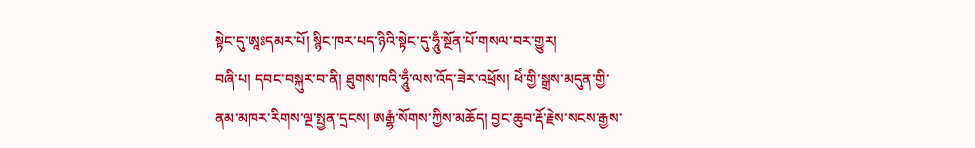སྟེང་དུ་ཨཱཿདམར་པོ། སྙིང་ཁར་པད་ཉིའི་སྟེང་དུ་ཧཱུྃ་སྔོན་པོ་གསལ་བར་གྱུར།
བཞི་པ། དབང་བསྐུར་བ་ནི། ཐུགས་ཁའི་ཧཱུྃ་ལས་འོད་ཟེར་འཕྲོས། ཕེཾ་གྱི་སྒྲས་མདུན་གྱི་ནམ་མཁར་རིགས་ལྔ་སྤྱན་དྲངས། ཨརྒྷཾ་སོགས་ཀྱིས་མཆོད། བྱང་ཆུབ་རྡོ་རྗེས་སངས་རྒྱས་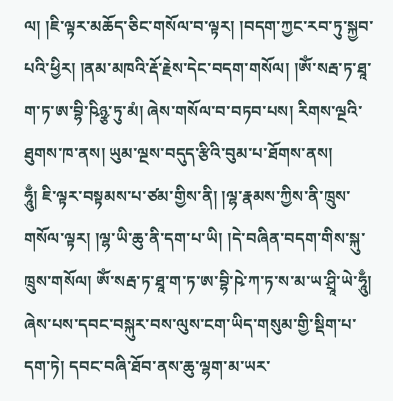ལ། །ཇི་ལྟར་མཆོད་ཅིང་གསོལ་བ་ལྟར། །བདག་ཀྱང་རབ་ཏུ་སྐྱབ་པའི་ཕྱིར། །ནམ་མཁའི་རྡོ་རྗེས་དེང་བདག་གསོལ། །ཨོཾ་སརྦ་ཏ་ཐཱ་ག་ཏ་ཨ་བྷི་ཥིཉྩ་ཏུ་མཾ། ཞེས་གསོལ་བ་བཏབ་པས། རིགས་ལྔའི་ཐུགས་ཁ་ནས། ཡུམ་ལྔས་བདུད་རྩིའི་བུམ་པ་ཐོགས་ནས།
ཧཱུྃ། ཇི་ལྟར་བསྟམས་པ་ཙམ་གྱིས་ནི། །ལྷ་རྣམས་ཀྱིས་ནི་ཁྲུས་གསོལ་ལྟར། །ལྷ་ཡི་ཆུ་ནི་དག་པ་ཡི། །དེ་བཞིན་བདག་གིས་སྐུ་ཁྲུས་གསོལ། ཨོཾ་སརྦ་ཏ་ཐཱ་ག་ཏ་ཨ་བྷི་ཥེ་ཀ་ཏ་ས་མ་ཡ་ཤྲཱི་ཡེ་ཧཱུྃ། ཞེས་པས་དབང་བསྐུར་བས་ལུས་ངག་ཡིད་གསུམ་གྱི་སྡིག་པ་དག་ཏེ། དབང་བཞི་ཐོབ་ནས་ཆུ་ལྷག་མ་ཡར་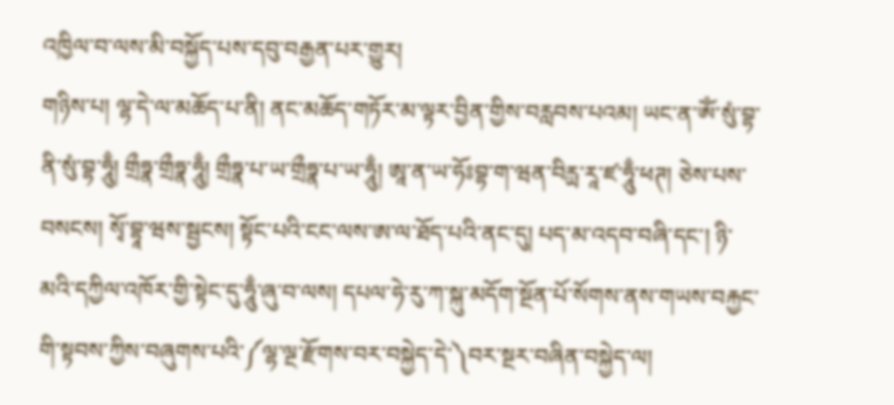འཁྱིལ་བ་ལས་མི་བསྐྱོད་པས་དབུ་བརྒྱན་པར་གྱུར།
གཉིས་པ། ལྷ་དེ་ལ་མཆོད་པ་ནི། ནང་མཆོད་གཏོར་མ་ལྟར་བྱིན་གྱིས་བརླབས་པའམ། ཡང་ན་ཨོཾ་སུཾ་བྷ་ནི་སུཾ་བྷ་ཧཱུྃ། གྲྀཧྣ་གྲྀཧྣ་ཧཱུྃ། གྲྀཧྣ་པ་ཡ་གྲྀཧྣ་པ་ཡ་ཧཱུྃ། ཨཱ་ན་ཡ་ཧོཿབྷ་ག་ཝན་བིརྻ་རཱ་ཛ་ཧཱུྃ་ཕཊ། ཅེས་པས་བསངས། སྭོ་བྷཱ་ཝས་སྦྱངས། སྟོང་པའི་ངང་ལས་ཨ་ལ་ཐོད་པའི་ནང་དུ། པད་མ་འདབ་བཞི་དང་། ཉི་མའི་དཀྱིལ་འཁོར་གྱི་སྟེང་དུ་ཧཱུྃ་ཞུ་བ་ལས། དཔལ་ཧེ་རུ་ཀ་སྐུ་མདོག་སྔོན་པོ་སོགས་ནས་གཡས་བརྐྱང་གི་སྟབས་ཀྱིས་བཞུགས་པའི་༼ལྷ་ལྔ་རྫོགས་བར་བསྐྱེད་དེ་༽བར་སྔར་བཞིན་བསྐྱེད་ལ།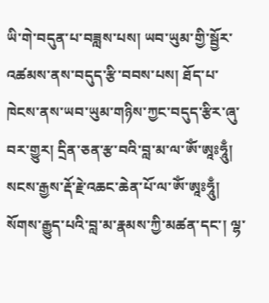ཡི་གེ་བདུན་པ་བཟླས་པས། ཡབ་ཡུམ་གྱི་སྦྱོར་འཚམས་ནས་བདུད་རྩི་བབས་པས། ཐོད་པ་ཁེངས་ནས་ཡབ་ཡུམ་གཉིས་ཀྱང་བདུད་རྩིར་ཞུ་བར་གྱུར། དྲིན་ཅན་རྩ་བའི་བླ་མ་ལ་ཨོཾ་ཨཱཿཧཱུྃ། སངས་རྒྱས་རྡོ་རྗེ་འཆང་ཆེན་པོ་ལ་ཨོཾ་ཨཱཿཧཱུྃ། སོགས་རྒྱུད་པའི་བླ་མ་རྣམས་ཀྱི་མཚན་དང་། ལྷ་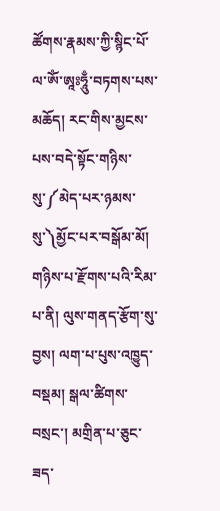ཚོགས་རྣམས་ཀྱི་སྙིང་པོ་ལ་ཨོཾ་ཨཱཿཧཱུྃ་བཏགས་པས་མཆོད། རང་གིས་མྱངས་པས་བདེ་སྟོང་གཉིས་སུ་༼མེད་པར་ཉམས་སུ་༽མྱོང་པར་བསྒོམ་མོ།
གཉིས་པ་རྫོགས་པའི་རིམ་པ་ནི། ལུས་གནད་རྩོག་སུ་བྱས། ལག་པ་པུས་འཁྱུད་བསྡམ། སྒལ་ཚིགས་བསྲང་། མགྲིན་པ་ཅུང་ཟད་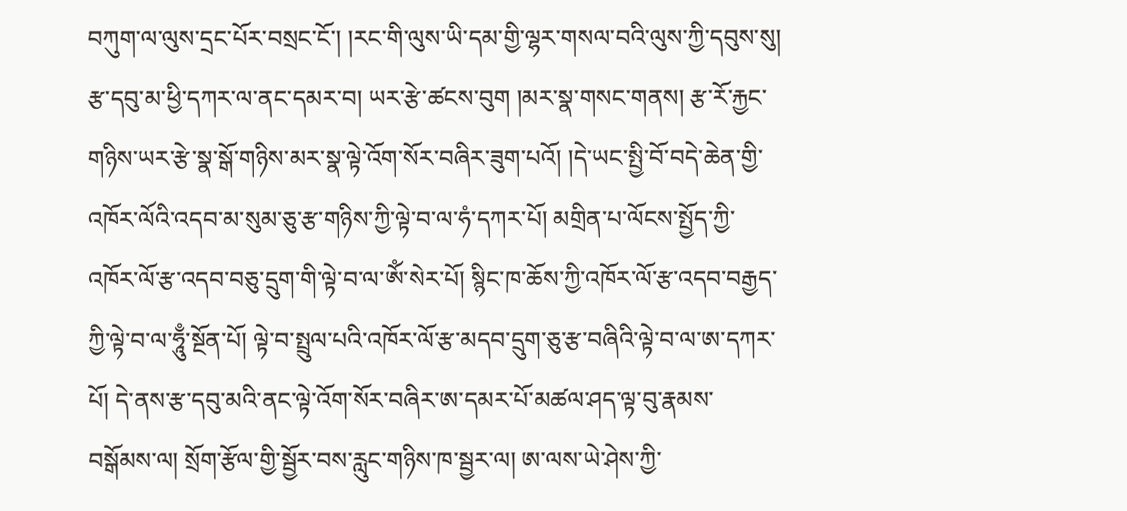བཀུག་ལ་ལུས་དྲང་པོར་བསྲང་ངོ་། །རང་གི་ལུས་ཡི་དམ་གྱི་ལྷར་གསལ་བའི་ལུས་ཀྱི་དབུས་སུ། རྩ་དབུ་མ་ཕྱི་དཀར་ལ་ནང་དམར་བ། ཡར་རྩེ་ཚངས་བུག །མར་སྣ་གསང་གནས། རྩ་རོ་རྐྱང་གཉིས་ཡར་རྩེ་སྣ་སྒོ་གཉིས་མར་སྣ་ལྟེ་འོག་སོར་བཞིར་ཟུག་པའོ། །དེ་ཡང་སྤྱི་བོ་བདེ་ཆེན་གྱི་འཁོར་ལོའི་འདབ་མ་སུམ་ཅུ་རྩ་གཉིས་ཀྱི་ལྟེ་བ་ལ་ཧཾ་དཀར་པོ། མགྲིན་པ་ལོངས་སྤྱོད་ཀྱི་འཁོར་ལོ་རྩ་འདབ་བཅུ་དྲུག་གི་ལྟེ་བ་ལ་ཨོཾ་སེར་པོ། སྙིང་ཁ་ཆོས་ཀྱི་འཁོར་ལོ་རྩ་འདབ་བརྒྱད་ཀྱི་ལྟེ་བ་ལ་ཧཱུྃ་སྔོན་པོ། ལྟེ་བ་སྤྲུལ་པའི་འཁོར་ལོ་རྩ་མདབ་དྲུག་ཅུ་རྩ་བཞིའི་ལྟེ་བ་ལ་ཨ་དཀར་པོ། དེ་ནས་རྩ་དབུ་མའི་ནང་ལྟེ་འོག་སོར་བཞིར་ཨ་དམར་པོ་མཚལ་ཤད་ལྟ་བུ་རྣམས་བསྒོམས་ལ། སྲོག་རྩོལ་གྱི་སྦྱོར་བས་རླུང་གཉིས་ཁ་སྦྱར་ལ། ཨ་ལས་ཡེ་ཤེས་ཀྱི་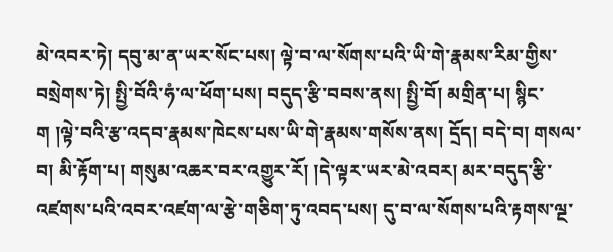མེ་འབར་ཏེ། དབུ་མ་ན་ཡར་སོང་པས། ལྟེ་བ་ལ་སོགས་པའི་ཡི་གེ་རྣམས་རིམ་གྱིས་བསྲེགས་ཏེ། སྤྱི་བོའི་ཧཾ་ལ་ཕོག་པས། བདུད་རྩི་བབས་ནས། སྤྱི་བོ། མགྲིན་པ། སྙིང་ག །ལྟེ་བའི་རྩ་འདབ་རྣམས་ཁེངས་པས་ཡི་གེ་རྣམས་གསོས་ནས། དྲོད། བདེ་བ། གསལ་བ། མི་རྟོག་པ། གསུམ་འཆར་བར་འགྱུར་རོ། །དེ་ལྟར་ཡར་མེ་འབར། མར་བདུད་རྩི་འཛགས་པའི་འབར་འཛག་ལ་རྩེ་གཅིག་ཏུ་འབད་པས། དུ་བ་ལ་སོགས་པའི་རྟགས་ལྔ་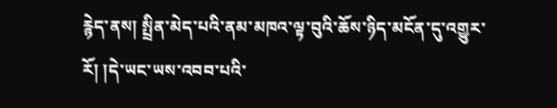རྙེད་ནས། སྤྲིན་མེད་པའི་ནམ་མཁའ་ལྟ་བུའི་ཆོས་ཉིད་མངོན་དུ་འགྱུར་རོ། །དེ་ཡང་ཡས་འབབ་པའི་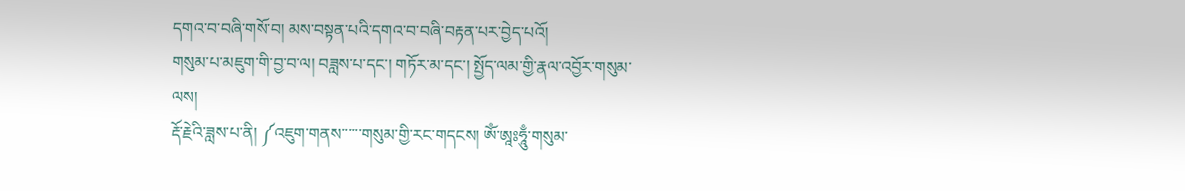དགའ་བ་བཞི་གསོ་བ། མས་བསྟན་པའི་དགའ་བ་བཞི་བརྟན་པར་བྱེད་པའོ།
གསུམ་པ་མཇུག་གི་བྱ་བ་ལ། བཟླས་པ་དང་། གཏོར་མ་དང་། སྤྱོད་ལམ་གྱི་རྣལ་འབྱོར་གསུམ་ལས།
རྡོ་རྗེའི་ཟླས་པ་ནི། ༼འཇུག་གནས་་་་་་གསུམ་གྱི་རང་གདངས། ཨོཾ་ཨཱཿཧཱུྃ་གསུམ་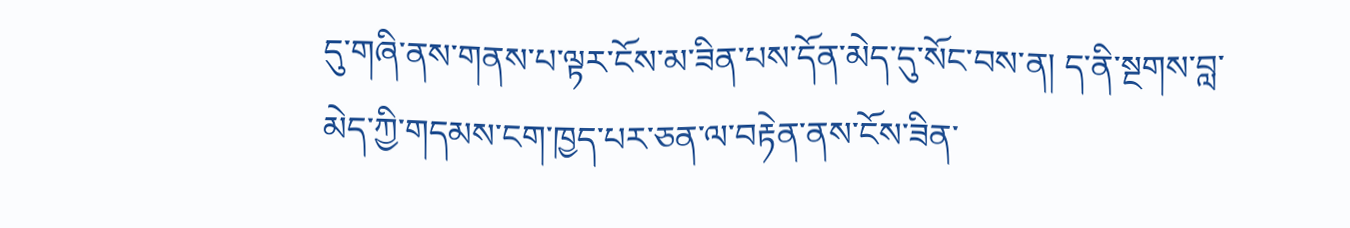དུ་གཞི་ནས་གནས་པ་ལྟར་ངོས་མ་ཟིན་པས་དོན་མེད་དུ་སོང་བས་ན། ད་ནི་སྔགས་བླ་མེད་ཀྱི་གདམས་ངག་ཁྱད་པར་ཅན་ལ་བརྟེན་ནས་ངོས་ཟིན་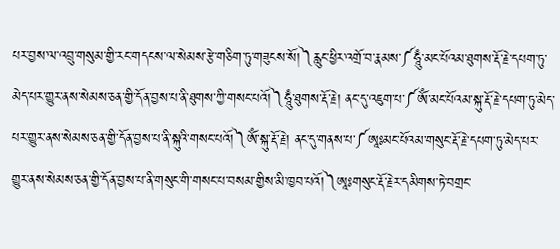པར་བྱས་ལ་འབྲུ་གསུམ་གྱི་རང་གདངས་ལ་སེམས་རྩེ་གཅིག་ཏུ་གཟུངས་སོ།༽རླུང་ཕྱིར་འགྲོ་བ་རྣམས་༼ཧཱུྃ་མང་པོའམ་ཐུགས་རྡོ་རྗེ་དཔག་ཏུ་མེད་པར་གྱུར་ནས་སེམས་ཅན་གྱི་དོན་བྱས་པ་ནི་ཐུགས་ཀྱི་གསང་པའོ།༽ཧཱུྃ་ཐུགས་རྡོ་རྗེ། ནང་དུ་འཇུག་པ་༼ཨོཾ་མང་པོའམ་སྐུ་རྡོ་རྗེ་དཔག་ཏུ་མེད་པར་གྱུར་ནས་སེམས་ཅན་གྱི་དོན་བྱས་པ་ནི་སྐུའི་གསང་པའོ།༽ཨོཾ་སྐུ་རྡོ་རྗེ། ནང་དུ་གནས་པ་༼ཨཱཿམང་པོའམ་གསུང་རྡོ་རྗེ་དཔག་ཏུ་མེད་པར་གྱུར་ནས་སེམས་ཅན་གྱི་དོན་བྱས་པ་ནི་གསུང་གི་གསང་པ་བསམ་གྱིས་མི་ཁྱབ་པའོ།༽ཨཱཿགསུང་རྡོ་རྗེར་དམིགས་ཏེ་བགྲང་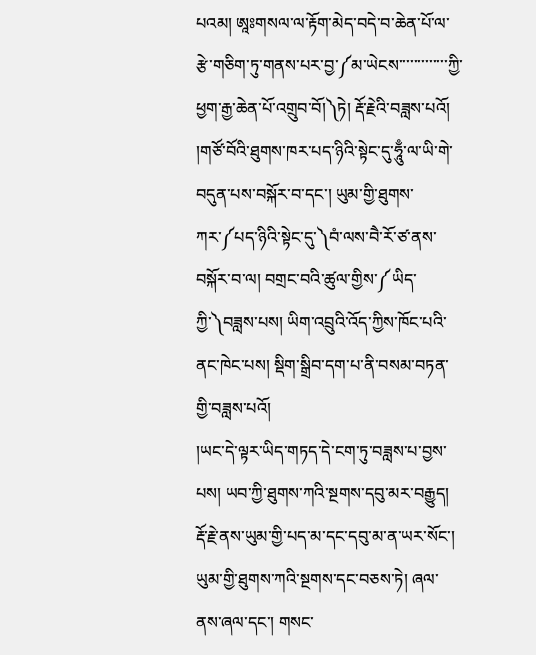པའམ། ཨཱཿགསལ་ལ་རྟོག་མེད་བདེ་བ་ཆེན་པོ་ལ་རྩེ་གཅིག་ཏུ་གནས་པར་བྱ་༼མ་ཡེངས་་་་་་་་་་་་་ཀྱི་ཕྱག་རྒྱ་ཆེན་པོ་འགྲུབ་བོ།༽ཏེ། རྡོ་རྗེའི་བཟླས་པའོ།
།གཙོ་བོའི་ཐུགས་ཁར་པད་ཉིའི་སྟེང་དུ་ཧཱུྃ་ལ་ཡི་གེ་བདུན་པས་བསྐོར་བ་དང་། ཡུམ་གྱི་ཐུགས་ཀར་༼པད་ཉིའི་སྟེང་དུ་༽བཾ་ལས་བཻ་རོ་ཙ་ནས་བསྐོར་བ་ལ། བགྲང་བའི་ཚུལ་གྱིས་༼ཡིད་ཀྱི་༽བཟླས་པས། ཡིག་འབྲུའི་འོད་ཀྱིས་ཁོང་པའི་ནང་ཁེང་པས། སྡིག་སྒྲིབ་དག་པ་ནི་བསམ་བཏན་གྱི་བཟླས་པའོ།
།ཡང་དེ་ལྟར་ཡིད་གཏད་དེ་ངག་ཏུ་བཟླས་པ་བྱས་པས། ཡབ་ཀྱི་ཐུགས་ཀའི་སྔགས་དབུ་མར་བརྒྱུད། རྡོ་རྗེ་ནས་ཡུམ་གྱི་པད་མ་དང་དབུ་མ་ན་ཡར་སོང་། ཡུམ་གྱི་ཐུགས་ཀའི་སྔགས་དང་བཅས་ཏེ། ཞལ་ནས་ཞལ་དང་། གསང་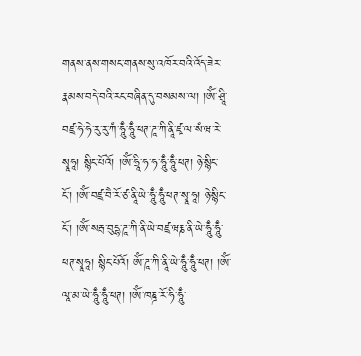གནས་ནས་གསང་གནས་སུ་འཁོར་བའི་འོད་ཟེར་རྣམས་བདེ་བའི་རང་བཞིན་དུ་བསམས་ལ། །ཨོཾ་ཤྲཱི་བཛྲ་ཧེ་ཧེ་རུ་རུ་ཀཾ་ཧཱུྃ་ཧཱུྃ་ཕཊ་ཌཱ་ཀི་ནཱི་ཛྭ་ལ་སཾ་ཝ་རེ་སྭཱཧཱ། སྙིང་པོའོ། །ཨོཾ་ཧྲཱི་ཧ་ཧ་ཧཱུྃ་ཧཱུྃ་ཕཊ། ཉེ་སྙིང་ངོ་། །ཨོཾ་བཛྲ་བཻ་རོ་ཙ་ནཱི་ཡེ་ཧཱུྃ་ཧཱུྃ་ཕཊ་སྭཱ་ཧཱ། ཉེ་སྙིང་ངོ་། །ཨོཾ་སརྦ་བུདྷ་ཌཱ་ཀི་ནི་ཡེ་བཛྲ་ཝརྞ་ནི་ཡེ་ཧཱུྃ་ཧཱུྃ་ཕཊ་སྭཱཧཱ། སྙིང་པོའོ། ཨོཾ་ཌཱ་ཀི་ནཱི་ཡེ་ཧཱུྃ་ཧཱུྃ་ཕཊ། །ཨོཾ་ལཱ་མ་ཡེ་ཧཱུྃ་ཧཱུྃ་ཕཊ། །ཨོཾ་ཁཎྜ་རོ་ཧི་ཧཱུྃ་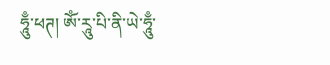ཧཱུྃ་ཕཊ། ཨོཾ་རཱུ་པི་ནི་ཡེ་ཧཱུྃ་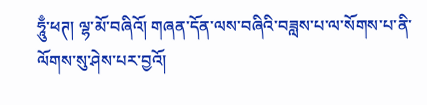ཧཱུྃ་ཕཊ། ལྷ་མོ་བཞིའོ། གཞན་དོན་ལས་བཞིའི་བཟླས་པ་ལ་སོགས་པ་ནི་ལོགས་སུ་ཤེས་པར་བྱའོ།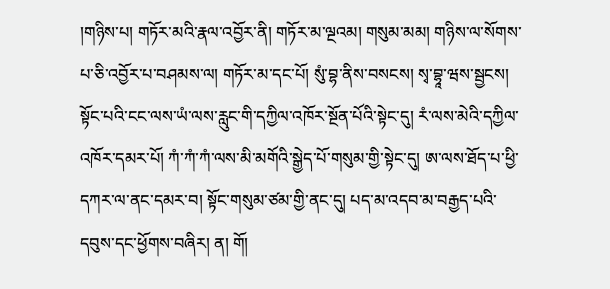།གཉིས་པ། གཏོར་མའི་རྣལ་འབྱོར་ནི། གཏོར་མ་ལྔའམ། གསུམ་མམ། གཉིས་ལ་སོགས་པ་ཅི་འབྱོར་པ་བཤམས་ལ། གཏོར་མ་དང་པོ། སུཾ་བྷ་ནིས་བསངས། སྭ་བྷཱ་ཝས་སྦྱངས། སྟོང་པའི་ངང་ལས་ཡཾ་ལས་རླུང་གི་དཀྱིལ་འཁོར་སྔོན་པོའི་སྟེང་དུ། རཾ་ལས་མེའི་དཀྱིལ་འཁོར་དམར་པོ། ཀཾ་ཀཾ་ཀཾ་ལས་མི་མགོའི་སྒྱེད་པོ་གསུམ་གྱི་སྟེང་དུ། ཨ་ལས་ཐོད་པ་ཕྱི་དཀར་ལ་ནང་དམར་བ། སྟོང་གསུམ་ཙམ་གྱི་ནང་དུ། པད་མ་འདབ་མ་བརྒྱད་པའི་དབུས་དང་ཕྱོགས་བཞིར། ན། གོ།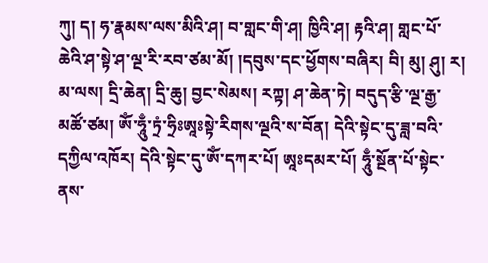ཀུ། ད། ཧ་རྣམས་ལས་མིའི་ཤ། བ་གླང་གི་ཤ། ཁྱིའི་ཤ། རྟའི་ཤ། གླང་པོ་ཆེའི་ཤ་སྟེ་ཤ་ལྔ་རི་རབ་ཙམ་མོ། །དབུས་དང་ཕྱོགས་བཞིར། བི། མུ། ཤུ། ར། མ་ལས། དྲི་ཆེན། དྲི་ཆུ། བྱང་སེམས། རཀྟ། ཤ་ཆེན་ཏེ། བདུད་རྩི་ལྔ་རྒྱ་མཚོ་ཙམ། ཨོཾ་ཧཱུྃ་ཏྲཾ་ཧྲིཿཨཱཿསྟེ་རིགས་ལྔའི་ས་བོན། དེའི་སྟེང་དུ་ཟླ་བའི་དཀྱིལ་འཁོར། དེའི་སྟེང་དུ་ཨོཾ་དཀར་པོ། ཨཱཿདམར་པོ། ཧཱུྃ་སྔོན་པོ་སྟེང་ནས་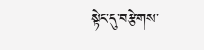སྟེང་དུ་བརྩེགས་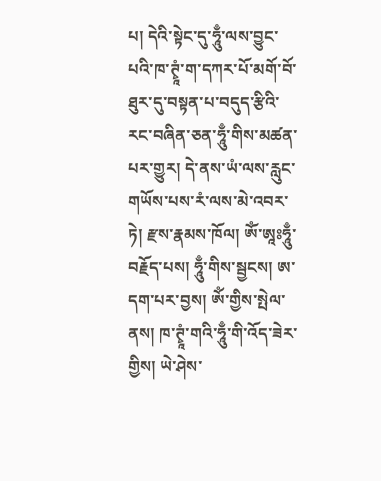པ། དེའི་སྟེང་དུ་ཧཱུྃ་ལས་བྱུང་པའི་ཁ་ཊྭཱཾ་ག་དཀར་པོ་མགོ་བོ་ཐུར་དུ་བསྟན་པ་བདུད་རྩིའི་རང་བཞིན་ཅན་ཧཱུྃ་གིས་མཚན་པར་གྱུར། དེ་ནས་ཡཾ་ལས་རླུང་གཡོས་པས་རཾ་ལས་མེ་འབར་ཏེ། རྫས་རྣམས་ཁོལ། ཨོཾ་ཨཱཿཧཱུྃ་བརྗོད་པས། ཧཱུྃ་གིས་སྦྱངས། ཨ་དག་པར་བྱས། ཨོཾ་གྱིས་སྤེལ་ནས། ཁ་ཊྭཱཾ་གའི་ཧཱུྃ་གི་འོད་ཟེར་གྱིས། ཡེ་ཤེས་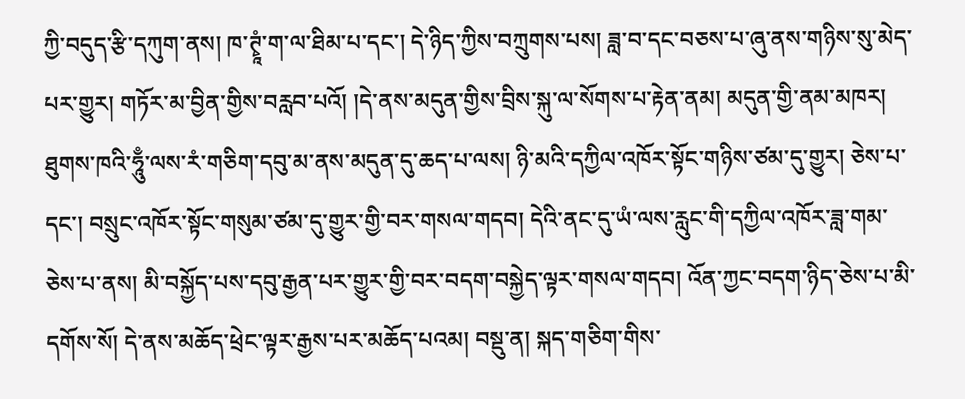ཀྱི་བདུད་རྩི་དཀུག་ནས། ཁ་ཊྭཱཾ་ག་ལ་ཐིམ་པ་དང་། དེ་ཉིད་ཀྱིས་བཀྲུགས་པས། ཟླ་བ་དང་བཅས་པ་ཞུ་ནས་གཉིས་སུ་མེད་པར་གྱུར། གཏོར་མ་བྱིན་གྱིས་བརླབ་པའོ། །དེ་ནས་མདུན་གྱིས་བྲིས་སྐུ་ལ་སོགས་པ་རྟེན་ནམ། མདུན་གྱི་ནམ་མཁར། ཐུགས་ཁའི་ཧཱུྃ་ལས་རཾ་གཅིག་དབུ་མ་ནས་མདུན་དུ་ཆད་པ་ལས། ཉི་མའི་དཀྱིལ་འཁོར་སྟོང་གཉིས་ཙམ་དུ་གྱུར། ཅེས་པ་དང་། བསྲུང་འཁོར་སྟོང་གསུམ་ཙམ་དུ་གྱུར་གྱི་བར་གསལ་གདབ། དེའི་ནང་དུ་ཡཾ་ལས་རླུང་གི་དཀྱིལ་འཁོར་ཟླ་གམ་ཅེས་པ་ནས། མི་བསྐྱོད་པས་དབུ་རྒྱན་པར་གྱུར་གྱི་བར་བདག་བསྐྱེད་ལྟར་གསལ་གདབ། འོན་ཀྱང་བདག་ཉིད་ཅེས་པ་མི་དགོས་སོ། དེ་ནས་མཆོད་ཕྲེང་ལྟར་རྒྱས་པར་མཆོད་པའམ། བསྡུ་ན། སྐད་གཅིག་གིས་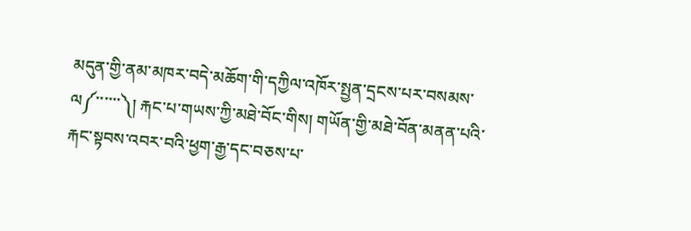མདུན་གྱི་ནམ་མཁར་བདེ་མཆོག་གི་དཀྱིལ་འཁོར་སྤྱན་དྲངས་པར་བསམས་ལ༼་་་་་་༽། རྐང་པ་གཡས་ཀྱི་མཐེ་བོང་གིས། གཡོན་གྱི་མཐེ་བོན་མནན་པའི་རྐང་སྟབས་འབར་བའི་ཕྱག་རྒྱ་དང་བཅས་པ་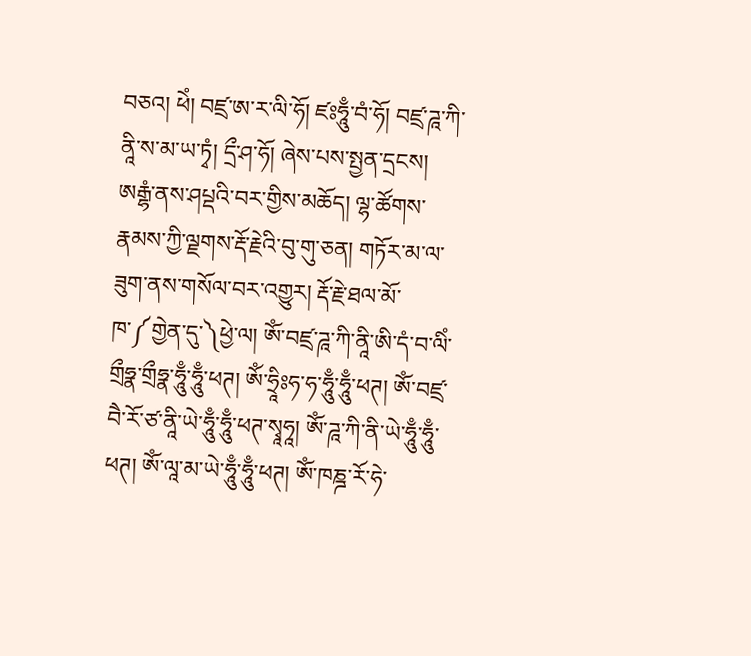བཅའ། ཕེཾ། བཛྲ་ཨ་ར་ལི་ཧོ། ཛཿཧཱུྃ་བཾ་ཧོ། བཛྲ་ཌཱ་ཀི་ནཱི་ས་མ་ཡ་ཏྭཾ། དྲྀ་ཤ་ཧོ། ཞེས་པས་སྤྱན་དྲངས། ཨརྒྷཾ་ནས་ཤཔྡའི་བར་གྱིས་མཆོད། ལྷ་ཚོགས་རྣམས་ཀྱི་ལྗགས་རྡོ་རྗེའི་བུ་གུ་ཅན། གཏོར་མ་ལ་ཟུག་ནས་གསོལ་བར་འགྱུར། རྡོ་རྗེ་ཐལ་མོ་ཁ་༼གྱེན་དུ་༽ཕྱེ་ལ། ཨོཾ་བཛྲ་ཌཱ་ཀི་ནཱི་ཨི་དཾ་བ་ལིཾ་གྲྀཧྣ་གྲྀཧྣ་ཧཱུྃ་ཧཱུྃ་ཕཊ། ཨོཾ་ཧྲཱིཿཧ་ཧ་ཧཱུྃ་ཧཱུྃ་ཕཊ། ཨོཾ་བཛྲ་བཻ་རོ་ཙ་ནཱི་ཡེ་ཧཱུྃ་ཧཱུྃ་ཕཊ་སྭཱཧཱ། ཨོཾ་ཌཱ་ཀི་ནི་ཡེ་ཧཱུྃ་ཧཱུྃ་ཕཊ། ཨོཾ་ལཱ་མ་ཡེ་ཧཱུྃ་ཧཱུྃ་ཕཊ། ཨོཾ་ཁཎྜ་རོ་ཧེ་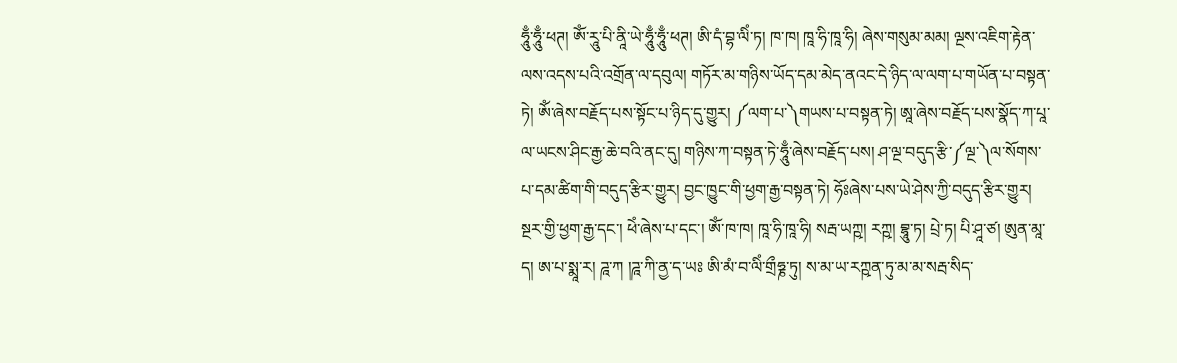ཧཱུྃ་ཧཱུྃ་ཕཊ། ཨོཾ་རཱུ་པི་ནཱི་ཡེ་ཧཱུྃ་ཧཱུྃ་ཕཊ། ཨི་དཾ་བྷ་ལིཾ་ཏ། ཁ་ཁ། ཁཱ་ཧི་ཁཱ་ཧི། ཞེས་གསུམ་མམ། ལྔས་འཇིག་རྟེན་ལས་འདས་པའི་འགྲོན་ལ་དབུལ། གཏོར་མ་གཉིས་ཡོད་དམ་མེད་ནའང་དེ་ཉིད་ལ་ལག་པ་གཡོན་པ་བསྟན་ཏེ། ཨོཾ་ཞེས་བརྗོད་པས་སྟོང་པ་ཉིད་དུ་གྱུར། ༼ལག་པ་༽གཡས་པ་བསྟན་ཏེ། ཨཱ་ཞེས་བརྗོད་པས་སྣོད་ཀ་པཱ་ལ་ཡངས་ཤིང་རྒྱ་ཆེ་བའི་ནང་དུ། གཉིས་ཀ་བསྟན་ཏེ་ཧཱུྃ་ཞེས་བརྗོད་པས། ཤ་ལྔ་བདུད་རྩི་༼ལྔ་༽ལ་སོགས་པ་དམ་ཚིག་གི་བདུད་རྩིར་གྱུར། བྱང་ཁྱུང་གི་ཕྱག་རྒྱ་བསྟན་ཏེ། ཧོཿཞེས་པས་ཡེ་ཤེས་ཀྱི་བདུད་རྩིར་གྱུར། སྔར་གྱི་ཕྱག་རྒྱ་དང་། ཕེཾ་ཞེས་པ་དང་། ཨོཾ་ཁ་ཁ། ཁཱ་ཧི་ཁཱ་ཧི། སརྦ་ཡཀྵ། རཀྵ། བྷཱུ་ཏ། པྲེ་ཏ། པི་ཤཱ་ཙ། ཨུན་མཱ་ད། ཨ་པ་སྨཱ་ར། ཌཱ་ཀ །ཌཱ་ཀི་ནྱ་ད་ཡཿ ཨི་མཾ་བ་ལིཾ་གྲྀཧྞ་ཏུ། ས་མ་ཡ་རཀྵན་ཏུ་མ་མ་སརྦ་སིད་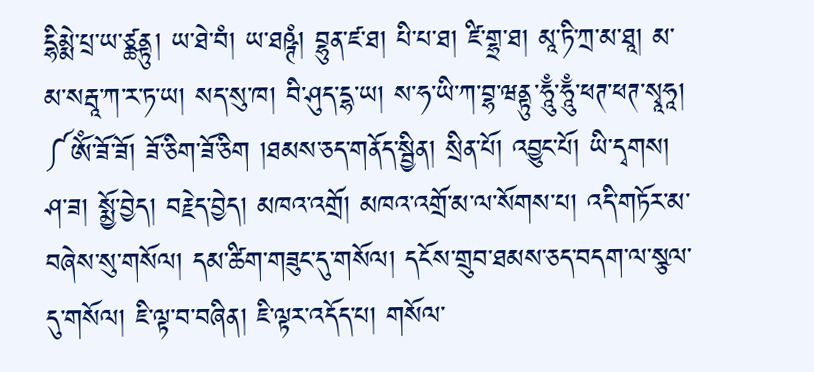དྷིམྨེ་པྲ་ཡ་ཙྪནྟུ། ཡ་ཐེ་བཾ། ཡ་ཐཥྚཾ། བྷུན་ཛ་ཐ། པི་པ་ཐ། ཛི་གྷྲ་ཐ། མཱ་ཏི་ཀྲ་མ་ཐཱ། མ་མ་སརྦཱ་ཀ་ར་ཏ་ཡ། སད་སུ་ཁ། བི་ཤུད་དྷ་ཡ། ས་ཧ་ཡི་ཀ་བྷ་ཝནྟུ་ཧཱུྃ་ཧཱུྃ་ཕཊ་ཕཊ་སྭཱཧཱ། ༼ཨོཾ་ཟོ་ཟོ། ཟོ་ཅིག་ཟོ་ཅིག །ཐམས་ཅད་གནོད་སྦྱིན། སྲིན་པོ། འབྱུང་པོ། ཡི་དྭགས། ཤ་ཟ། སྨྱོ་བྱེད། བརྗེད་བྱེད། མཁའ་འགྲོ། མཁའ་འགྲོ་མ་ལ་སོགས་པ། འདི་གཏོར་མ་བཞེས་སུ་གསོལ། དམ་ཚིག་གཟུང་དུ་གསོལ། དངོས་གྲུབ་ཐམས་ཅད་བདག་ལ་སྩལ་དུ་གསོལ། ཇི་ལྟ་བ་བཞིན། ཇི་ལྟར་འདོད་པ། གསོལ་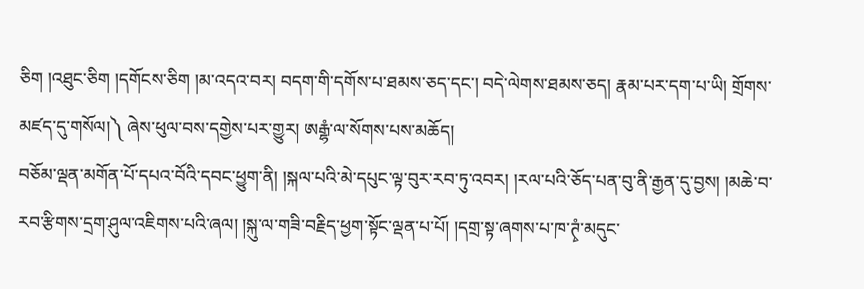ཅིག །འཐུང་ཅིག །དགོངས་ཅིག །མ་འདའ་བར། བདག་གི་དགོས་པ་ཐམས་ཅད་དང་། བདེ་ལེགས་ཐམས་ཅད། རྣམ་པར་དག་པ་ཡི། གྲོགས་མཛད་དུ་གསོལ།༽ ཞེས་ཕུལ་བས་དགྱེས་པར་གྱུར། ཨརྒྷཾ་ལ་སོགས་པས་མཆོད།
བཅོམ་ལྡན་མགོན་པོ་དཔའ་བོའི་དབང་ཕྱུག་ནི། །སྐལ་པའི་མེ་དཔུང་ལྟ་བུར་རབ་ཏུ་འབར། །རལ་པའི་ཅོད་པན་བུ་ནི་རྒྱན་དུ་བྱས། །མཆེ་བ་རབ་རྩིགས་དྲག་ཤུལ་འཇིགས་པའི་ཞལ། །སྐུ་ལ་གཟི་བརྗིད་ཕྱག་སྟོང་ལྡན་པ་པོ། །དགྲ་སྟ་ཞགས་པ་ཁ་ཊྭཾ་མདུང་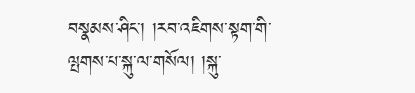བསྣམས་ཤིང་། །རབ་འཇིགས་སྟག་གི་ལྤགས་པ་སྐུ་ལ་གསོལ། །སྐུ་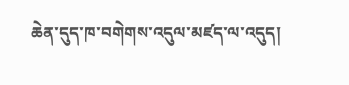ཆེན་དུད་ཁ་བགེགས་འདུལ་མཛད་ལ་འདུད།